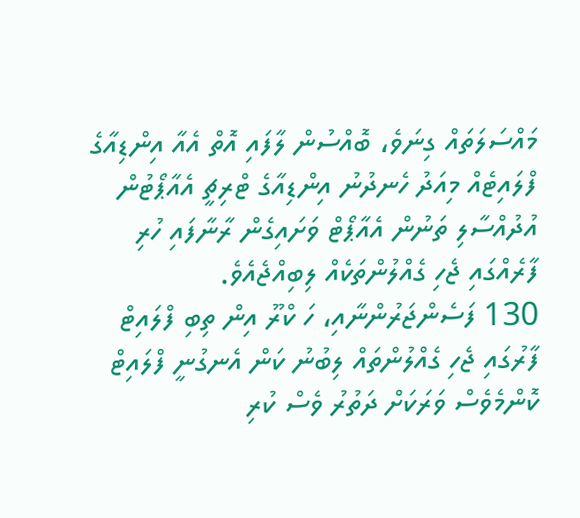މައްސަލަތައް ގިނަވެ، ބޮއްސުން ލާފައި އޮތް އެއާ އިންޑިއާގެ ފްލައިޓެއް މިއަދު ހެނދުނު އިންޑިއާގެ ޓްރިޗީ އެއާޕޯޓުން އުދުއްސާލި ތަނުން އެއާޕޯޓް ވަށައިގެން ރާނާފައި ހުރި ފާރެއްގައި ޖެހި ގެއްލުންތަކެއް ލިބިއްޖެއެވެ.
130 ފަސެންޖަރުންނާއި، ހަ ކްރޫ އިން ތިބި ފްލައިޓް ފާރުގައި ޖެހި ގެއްލުންތައް ލިބުނު ކަން އެނގުނީ ފްލައިޓް ކޮންމެވެސް ވަރަކަށް ދަތުރު ވެސް ކުރި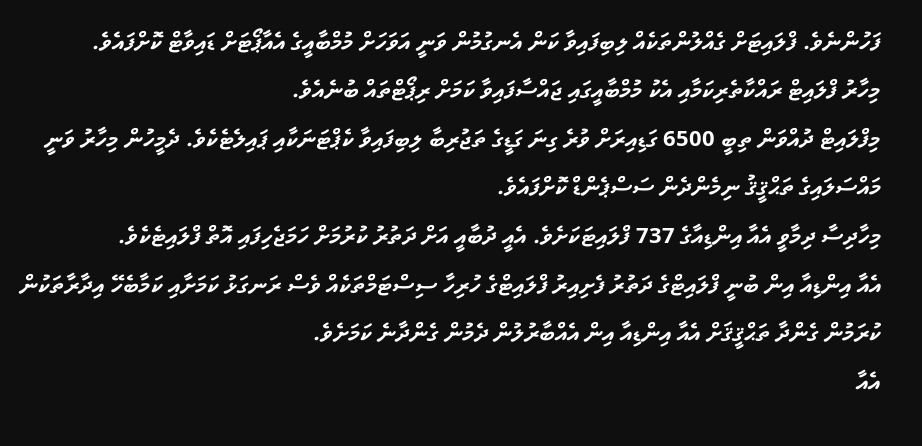ފަހުންނެވެ. ފްލައިޓަށް ގެއްލުންތަކެއް ލިބިފައިވާ ކަން އެނގުމުން ވަނީ އަވަހަށް މުމްބާއީގެ އެއާޕޯޓަށް ޑައިވާޓް ކޮށްފައެވެ.
މިހާރު ފްލައިޓް ރައްކާތެރިކަމާއި އެކު މުމްބާއީގައި ޖައްސާފައިވާ ކަމަށް ރިޕޯޓްތައް ބުނެއެވެ.
މިފްލައިޓް ދުއްވަން ތިބީ 6500 ގަޑިއިރަށް ވުރެ ގިނަ ގަޑީގެ ތަޖުރިބާ ލިބިފައިވާ ކެޕްޓަނަކާއި ޕައިލެޓެކެވެ. ދެމީހުން މިހާރު ވަނީ މައްސަލައިގެ ތަޙްޤީޤު ނިމެންދެން ސަސްޕެންޑް ކޮށްފައެވެ.
މިހާދިސާ ދިމާވީ އެއާ އިންޑިއާގެ 737 ފްލައިޓަކަށެވެ. އެއީ ދުބާއީ އަށް ދަތުރު ކުރުމަށް ހަމަޖެހިފައި އޮތް ފްލައިޓެކެވެ.
އެއާ އިންޑިއާ އިން ބުނީ ފްލައިޓްގެ ދަތުރު ފެށިއިރު ފްލައިޓްގެ ހުރިހާ ސިސްޓަމްތަކެއް ވެސް ރަނގަޅު ކަމަށާއި ކަމާބެހޭ އިދާރާތަކުން ކުރަމުން ގެންދާ ތަޙްޤީޤަށް އެއާ އިންޑިއާ އިން އެއްބާރުލުން ދެމުން ގެންދާނެ ކަމަށެވެ.
އެއާ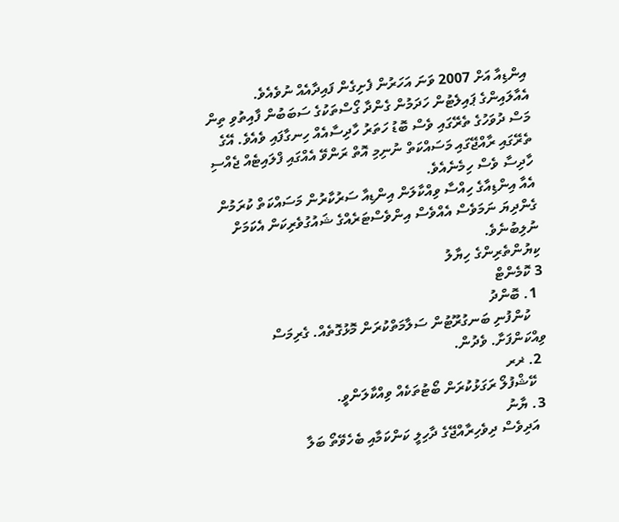އިންޑިއާ އަށް 2007 ވަނަ އަހަރުން ފެށިގެން ފައިދާއެއް ނުވެއެވެ. އެއާލައިންގެ ޕައިލެޓުން ހަދަމުން ގެންދާ ގޯސްތަކުގެ ސަބަބުން ފާއިތުވި ތިން މަސް ދުވަހުގެ ތެރޭގައި ވެސް ބޮޑު ހަތަރު ހާދިސާއެއް ހިނގާފައި ވެއެވެ. އޭގެ ތެރޭގައި ރާއްޖޭގައި މަސައްކަތް ނުނިމި އޮތް ރަންވޭ އެއްގައި ފްލައިޓެއް ޖެއްސި ހާދިސާ ވެސް ހިމެނެއެވެ.
އެއާ އިންޑިއާގެ ހިއްސާ ވިއްކާލަން އިންޑިއާ ސަރުކާރުން މަސައްކަތް ކުރަމުން ގެންދިޔަ ނަމަވެސް އެއްވެސް އިންވެސްޓަރެއްގެ ޝައުގުވެރިކަން އެކަމަށް ނުލިބުނެވެ.
ކިޔުންތެރިންގެ ހިޔާލު
3 ކޮމެންޓް
  1. ބޮންދު
    ކުންފުނި ބަނގުރޫޓުން ސަލާމަތްކުރަން މޮޅުގޮތެއް. ގެރިމަސް ވިއްކަންފަށާ. ވެދުން.
  2. ޜރ
    ކޭޝްފުލޯ ރަގަޅުކުރަން ބޯޓުތަކެއް ވިއްކާލަންވީ.
  3. ޔާނު
    އަދިވެސް ދިވެހިރާއްޖޭގެ ދާހިލީ ކަންކަމާއި ބެހެވޭތޯ ބަލާ